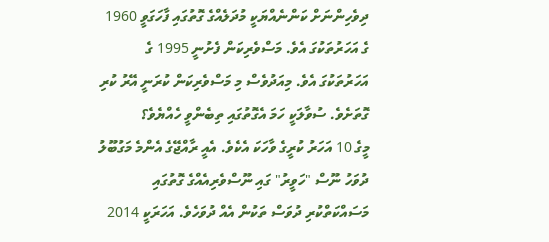ދިވެހިންނަށް ކަންނެއްޔަކީ މުދަލެއްގެ ގޮތުގައި ފާހަގަވީ 1960 ގެ އަހަރުތަކުގަ އެވެ. މަސްވެރިކަން ފެށުނީ 1995 ގެ އަހަރުތަކުގަ އެވެ. މިއަދުވެސް މި މަސްވެރިކަން ކުރަނީ އޭރު ކުރި ގޮތަށެވެ. ސުވާލަކީ ހަމަ އެގޮތުގައި ތިބެންވީ ހެއްޔެވެ؟
މީގެ 10 އަހަރު ކުރީގެ ވާހަކަ އެކެވެ. އެއީ ރާއްޖޭގެ އެންމެ މަގުބޫލު ދުވަހު ނޫސް "ހަވީރު" ގައި ނޫސްވެރިއެއްގެ ގޮތުގައި މަސައްކަތްކުރި ދުވަސް ތަކުން އެއް ދުވަހެވެ. އަހަރަކީ 2014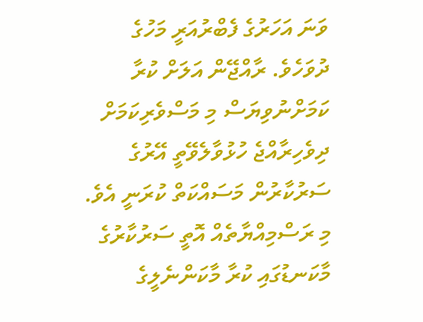ވަނަ އަހަރުގެ ފެބްރުއަރީ މަހުގެ ދުވަހެވެ. ރާއްޖޭން އަލަށް ކުރާ ކަމަށްނުވިޔަސް މި މަސްވެރިކަމަށް ދިވެހިރާއްޖެ ހުޅުވާލެވޭތީ އޭރުގެ ސަރުކާރުން މަސައްކަތް ކުރަނީ އެވެ. މި ރަސްމިއްޔާތެއް އޮތީ ސަރުކާރުގެ މާކަނޑުގައި ކުރާ މާކަންނެލީގެ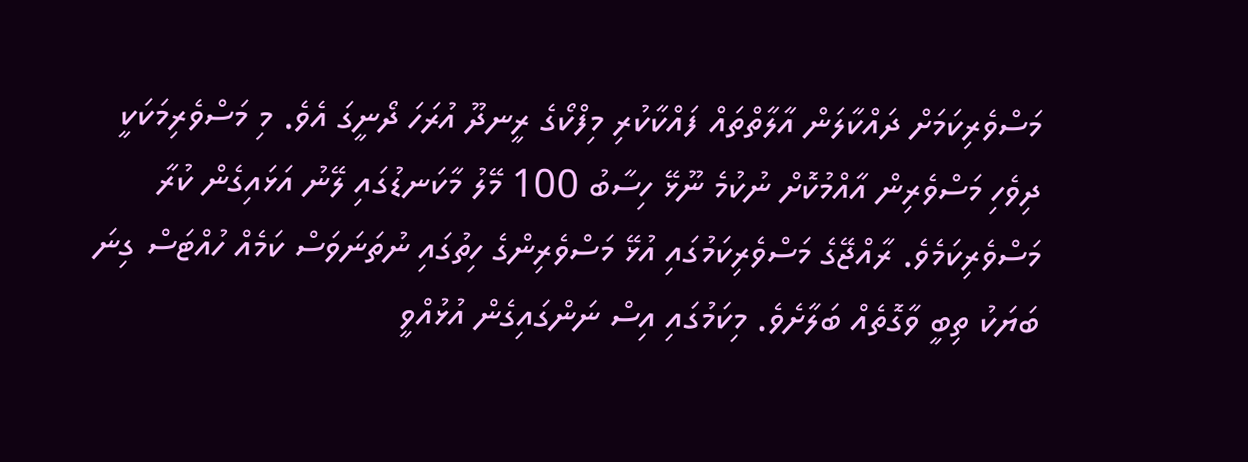މަސްވެރިކަމަށް ދައްކާލަން އާލާތްތައް ފައްކާކުރި މިފްކޯގެ ރީނދޫ އުރަހަ ދޯނީގަ އެވެ. މި މަސްވެރިމަކަކީ ދިވެހި މަސްވެރިން އާއްމުކޮށް ނުކުމެ ނޫޅޭ ހިސާބު 100 މޭލު މާކަނޑުގައި ލޭނު އަޅައިގެން ކުރާ މަސްވެރިކަމެވެ. ރާއްޖޭގެ މަސްވެރިކަމުގައި އުޅޭ މަސްވެރިންގެ ހިތުގައި ނުތަނަވަސް ކަމެއް ހުއްޓަސް ގިނަ ބަޔަކު ތިބީ ވާގޮތެއް ބަލާށެވެ. މިކަމުގައި އިސް ނަންގައިގެން އުޅުއްވީ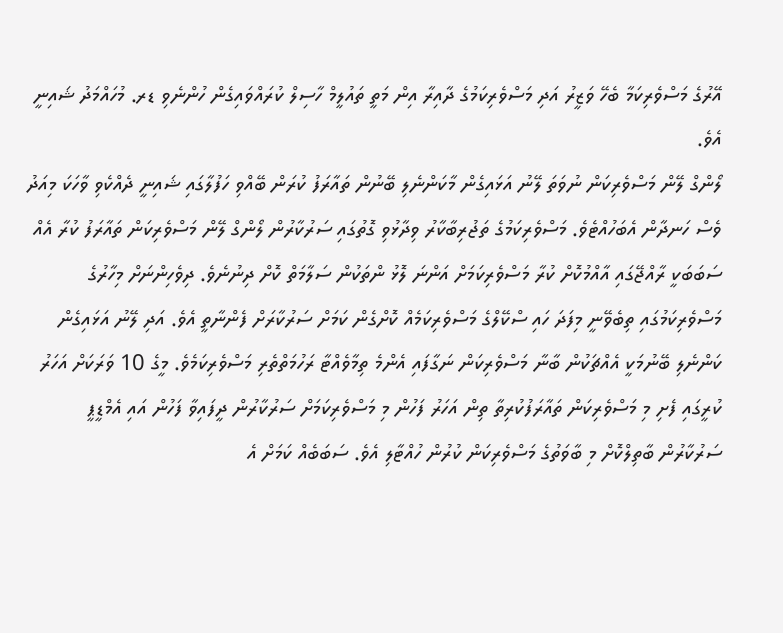އޭރުގެ މަސްވެރިކަމާ ބެހޭ ވަޒީރު އަދި މަސްވެރިކަމުގެ ދާއިރާ އިން މަތީ ތައުލީމް ހާސިލް ކުރައްވައިގެން ހުންނެވި ޑރ. މުހައްމަދު ޝައިނީ އެވެ.
ލޯންގް ލޭން މަސްވެރިކަން ނުވަތަ ލޭނު އަޅައިގެން މާކަންނެލި ބޭނުން ތައާރަފު ކުރަން ބޭއްވި ހަފުލާގައި ޝައިނީ ދެއްކެވި ވާހަކަ މިއަދު ވެސް ހަނދާން އެބަހުއްޓެވެ. މަސްވެރިކަމުގެ ތަޖުރިބާކާރު ވިދާޅުވި ގޮތުގައި ސަރުކާރުން ލޯންގް ލޭން މަސްވެރިކަން ތައާރަފު ކުރާ އެއް ސަބަބަކީ ރާއްޖޭގައި އާއްމުކޮށް ކުރާ މަސްވެރިކަމަށް އަންނަ ލޮޅު ންތަކުން ސަލާމަތް ކޮށް ދިނުނެވެ. ދިވެހިންނަށް މިހާރުގެ މަސްވެރިކަމުގައި ތިބެވޭނީ މިފަދަ ހައި ސްކޭލްގެ މަސްވެރިކަމެއް ކޮށްގެން ކަމަށް ސަރުކާރަށް ފެންނާތީ އެވެ. އަދި ލޭނު އަޅައިގެން ކަންނެލި ބޭނުމަކީ އެއްޗަކުން ބާނާ މަސްވެރިކަން ނަގާފައި އެންމެ ތިމާވެއްޓާ ރަހުމަތްތެރި މަސްވެރިކަމެވެ. މީގެ 10 ވަރަކަށް އަހަރު ކުރީގައި ފެށި މި މަސްވެރިކަން ތައާރަފުކުރިތާ ތިން އަހަރު ފަހުން މި މަސްވެރިކަމަށް ސަރުކާރުން ދީފައިވާ ފަހުން އައި އެމްޑީޕީ ސަރުކާރުން ބާތިލްކޮށް މި ބާވަތުގެ މަސްވެރިކަން ކުރުން ހުއްޓާލި އެވެ. ސަބަބެއް ކަމަށް އެ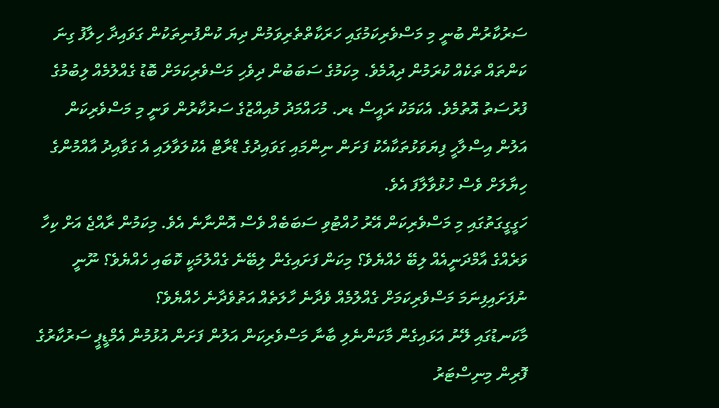ސަރުކާރުން ބުނީ މި މަސްވެރިކަމުގައި ހަރަކާތްތެރިވަމުން ދިޔަ ކުންފުނިތަކުން ގަވައިދާ ހިލާފު ގިނަ ކަންތައް ތަކެއް ކުރަމުން ދިއުމެވެ. މިކަމުގެ ސަބަބުން ދިވެހި މަސްވެރިކަމަށް ބޮޑު ގެއްލުމެއް ލިބުމުގެ ފުރުސަތު އޮތުމެވެ. އެކަމަކު ރައީސް ޑރ. މުހައްމަދު މުއިއްޒުގެ ސަރުކާރުން ވަނީ މި މަސްވެރިކަން އަލުން އިސްލާހީ ފިޔަވަޅުތަކާއެކު ފަށަން ނިންމައި ގަވައިދުގެ ޑްރާޓް އެކުލަވާލައި އެ ގަވާއިދު އާއްމުންގެ ހިޔާލަށް ވެސް ހުޅުވާލާފަ އެވެ.
ހަގީގީގަތުގައި މި މަސްވެރިކަން އޭރު ހުއްޓުވި ސަބަބެއް ވެސް އޮންނާނެ އެވެ. މިކަމުން ރާއްޖެ އަށް ކިހާ ވަރެއްގެ އާމްދަނީއެއް ލިބޭ ހެއްޔެވެ؟ މިކަން ފަށައިގެން ލިބޭނެ ގެއްލުމަކީ ކޮބައި ހެއްޔެވެ؟ ނޫނީ ނުފަށައިފިނަމަ މަސްވެރިކަމަށް ގެއްލުމެއް ވެދާނެ ހާލަތެއް އަތުވެދާނެ ހެއްޔެވެ؟
މާކަނޑުގައި ލޭނު އަޅައިގެން މާކަންނެލި ބާނާ މަސްވެރިކަން އަލުން ފަށަން އުޅުމުން އެމްޑީޕީ ސަރުކާރުގެ ފޮރިން މިނިސްޓަރު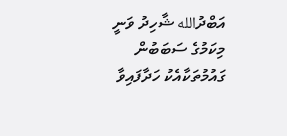އަބްދުالله ޝާހިދު ވަނީ މިކަމުގެ ސަބަބުން ގައުމުތަކާއެކު ހަދާފައިވާ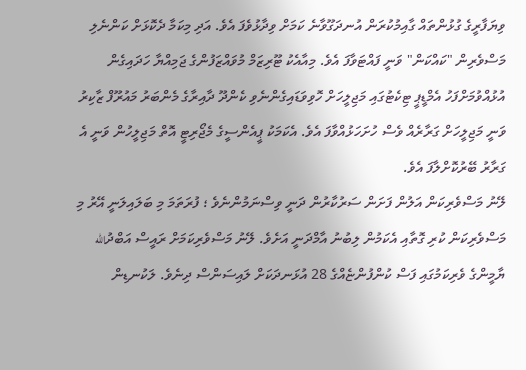ވިޔަފާރީގެ ގުޅުންތައް ގާއިމުކުރަން އުނދަގޫވާނެ ކަމަށް ވިދާޅުވެފަ އެވެ. އަދި މިކަމާ ދެކޮޅަށް ކަންނެލި މަސްވެރިން "ކައްކަން" ވަނީ ފައްޓަވާފަ އެވެ. މިއާއެކު ޓޫރިޒަމް މުވައްޒަފުންގެ ޖަމިއްޔާ ހަދައިގެން އުޅުއްވުމަށްފަހު އެމްޑީޕީ ޓިކެޓުގައި މަޖިލީހަށް ހޮވިވަޑައިގެންނެވި ކެންދޫ ދާއިރާގެ މެންބަރު މައުރޫފް ޒާކިރު ވަނީ މަޖިލީހަށް ގަރާރެއް ވެސް ހުށަހަޅުއްވާފަ އެވެ. އެކަމަކު ޕީއެންސީގެ މެޖޯރިޓީ އޮތް މަޖިލީހުން ވަނީ އެ ގަރާރު ބޭރުކޮށްލާފަ އެވެ.
ލޭނު މަސްވެރިކަން އަލުން ފަށަން ސަރުކާރުން ދަނީ ވިސްނަމުންނެވެ ؛ ފުރަތަމަ މި ބަލައިލަނީ އޭރު މި މަސްވެރިކަން ކުރި ގޮތާއި އެކަމުން ލިބުނު އާމްދަނީ އަށެވެ. ލޭނު މަސްވެރިކަމަށް ރައީސް އަބްދުالله ޔާމީންގެ ވެރިކަމުގައި ފަސް ކުންފުންޏެއްގެ 28 އުޅަނދަކަށް ލައިސަންސް ދިނެވެ. ލަކުނޑިން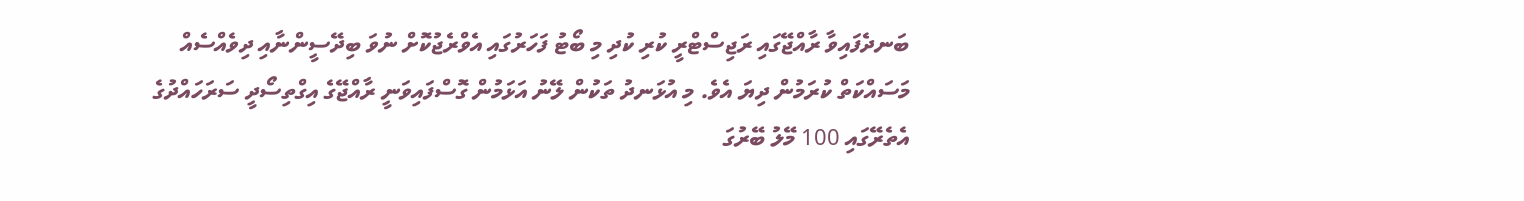ބަނދެފައިވާ ރާއްޖޭގައި ރަޖިސްޓްރީ ކުރި ކުދި މި ބޯޓު ފަހަރުގައި އެވްރެޖުކޮށް ނުވަ ބިދޭސީންނާއި ދިވެއްސެއް މަސައްކަތް ކުރަމުން ދިޔަ އެވެ. މި އުޅަނދު ތަކުން ލޭނު އަޅަމުން ގޮސްފައިވަނީ ރާއްޖޭގެ އިގްތިސޯދީ ސަރަހައްދުގެ އެތެރޭގައި 100 މޭލު ބޭރުގަ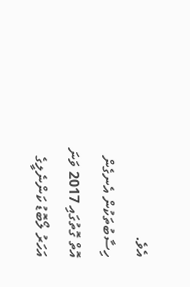އެވެ.
ހިސާބުތަކުން އެނގެން އޮތް ގޮތުގައި 2017 ވަނަ އަހަރު ލޯބޮޑު ކަންނެލީގެ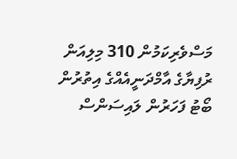މަސްވެރިކަމުން 310 މިލިއަން ރުފިޔާގެ އާމްދަނީއެއްގެ އިތުރުން ބޯޓު ފަހަރުން ލައިސަންސް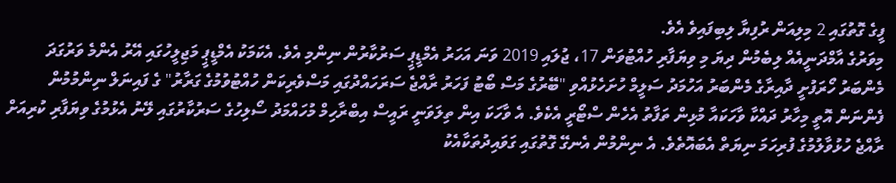ފީގެ ގޮތުގައި 2 މިލިއަން ރުފިޔާ ލިބިފައިވެ އެވެ.
މިވަރުގެ އާމްދަނީއެއް ލިބެމުން ދިޔަ މި ވިޔަފާރި ހުއްޓުވަން 17، ޖުލައި 2019 ވަނަ އަހަރު އެމްޑީޕީ ސަރުކާރުން ނިންމި އެވެ. އެކަމަކު އެމްޑީޕީ މަޖިލީހުގައި އޭރު އެންމެ ވަރުގަދަ މެންބަރު ހޯރަފުށީ ދާއިރާގެ މެންބަރު އަހުމަދު ސަލީމް ހުށަހެޅުއްވި "ބޭރުގެ މަސް ބޯޓު ފަހަރު ރާއްޖެ ސަރަހައްދުގައި މަސްވެރިކަން ހުއްޓުވުމުގެ ގަރާރު" ގެ ފައިނަލް ނިންމުމުން ފެންނަން އޮތީ މިހާރު ދައްކާ ވާހަކައާ މުޅިން ތަފާތު އެހެން ސްޓޯރީ އެކެވެ. އެ ވާހަކަ އިން ތިލަވަނީ ރައީސް އިބްރާހިމް މުހައްމަދު ސޯލިހުގެ ސަރުކާރުގައި ލޭނު އެޅުމުގެ ވިޔަފާރި ކުރިއަށް ރާއްޖެ ހުޅުވާލުމުގެ ފުރިހަމަ ނިޔަތް އެބައޮތެވެ. އެ ނިންމުން އެނގޭ ގޮތުގައި ގަވައިދުތަކާއެކު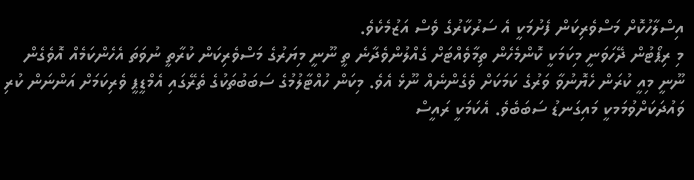އިސްލާހުކޮށް މަސްވެރިކަން ފެށުމަކީ އެ ސަރުކާރުގެ ވެސް އަޒުމެކެވެ.
މި ރިޕޯޓުން ދޭހަވަނީ މިކަމަކީ ކޮންމެހެން ތިމާވެއްޓަށް ގެއްލުންވެދާނެ ތީ ނޫނީ މިޔަރުގެ މަސްވެރިކަން ކުރާތީ ނުވަތަ އެހެންކަމެއް އޮވެގެން ނޫނީ މިއީ ކުރަން ހެޔޮނުވާ ވަރުގެ ކަމަކަށް ވެގެންނެއް ނޫޅެ އެވެ. މިކަން ހުއްޓާލުމުގެ ސަބަބުތަކުގެ ތެރޭގައި އެމްޑީޕީ ވެރިކަމަށް އަންނަން ކުރި ވައުދަކަށްވުމަމކީ މައިގަނޑު ސަބަބެވެ. އެކަމަކީ ރައީސް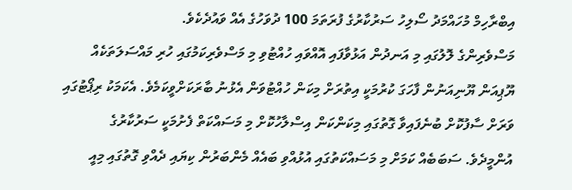އިބްރާހިމް މުހައްމަދު ސޯލިހު ސަރުކާރުގެ ފުރަތަމަ 100 ދުވަހުގެ އެއް ވައުދެކެވެ.
މަސްވެރިންގެ ލޮލުގައި މި އަނދުން އަޅުވާފައި އޮއްވައި ހުއްޓުވި މި މަސްވެރިކަމުގައި ހުރި މައްސަލަތަކެއް ޔޫޕިއަން ޔޫނިއަނުން ފާހަގަ ކުރުމަކީ އިތުރަށް މިކަން ހުއްޓުވަން އެޅުނު ބާރަކަށްވީކަމެވެ. އެކަމަކު ރިޕޯޓުގައި ވަރަށް ސާފުކޮށް ބުނެފައިވާ ގޮތުގައި މިކަންކަން އިސްލާހުކޮށް މި މަސައްކަތް ފެށުމަކީ ސަރުކާރުގެ އުންމީދެވެ. ސަބަބެއް ކަމަށް މި މަސައްކަތުގައި އުޅުއްވި ބައެއް މެންބަރުން ކިޔައި ދެއްވި ގޮތުގައި މިއީ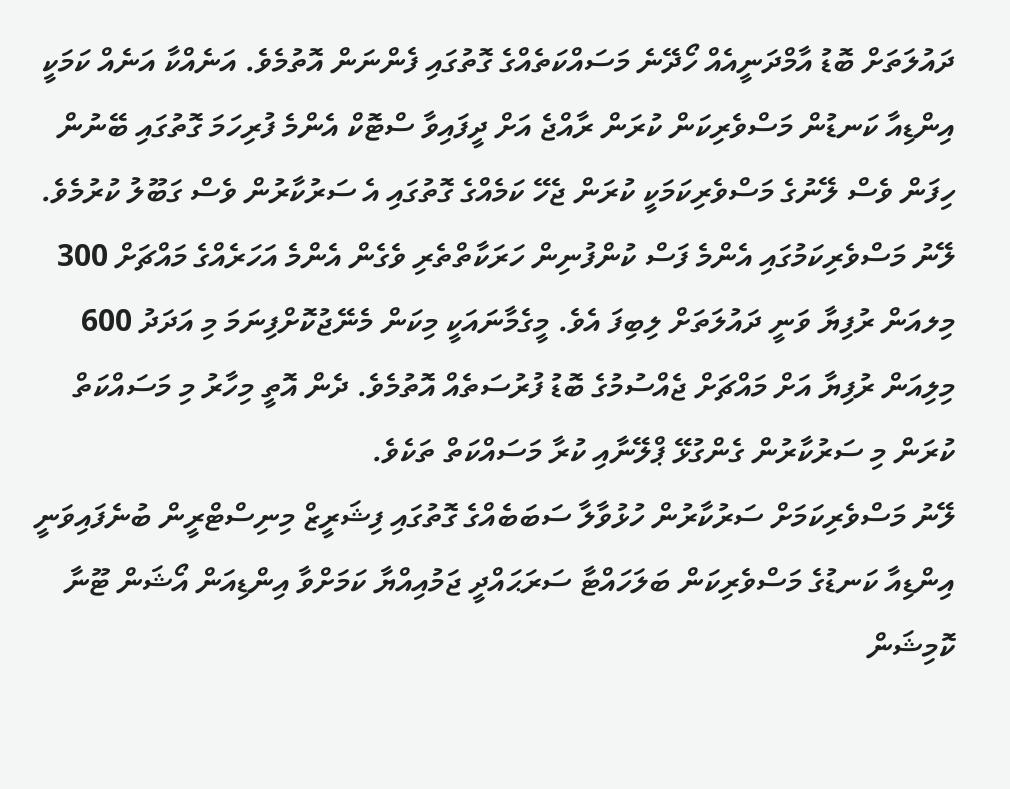ދައުލަތަށް ބޮޑު އާމްދަނީއެއް ހޯދޭނެ މަސައްކަތެއްގެ ގޮތުގައި ފެންނަން އޮތުމެވެ. އަނެއްކާ އަނެއް ކަމަކީ އިންޑިއާ ކަނޑުން މަސްވެރިކަން ކުރަން ރާއްޖެ އަށް ދީފައިވާ ސްޓޮކް އެންމެ ފުރިހަމަ ގޮތުގައި ބޭނުން ހިފަން ވެސް ލޭނުގެ މަސްވެރިކަމަކީ ކުރަން ޖެހޭ ކަމެއްގެ ގޮތުގައި އެ ސަރުކާރުން ވެސް ގަބޫލު ކުރުމެވެ.
ލޭނު މަސްވެރިކަމުގައި އެންމެ ފަސް ކުންފުނިން ހަރަކާތްތެރި ވެގެން އެންމެ އަހަރެއްގެ މައްޗަށް 300 މިލއަން ރުފިޔާ ވަނީ ދައުލަތަށް ލިބިފަ އެވެ. މީގެމާނައަކީ މިކަން މެނޭޖުކޮށްފިނަމަ މި އަދަދު 600 މިލިއަން ރުފިޔާ އަށް މައްޗަށް ޖެއްސުމުގެ ބޮޑު ފުރުސަތެއް އޮތުމެވެ. ދެން އޮތީ މިހާރު މި މަސައްކަތް ކުރަން މި ސަރުކާރުން ގެންގުޅޭ ޕްލޭނާއި ކުރާ މަސައްކަތް ތަކެވެ.
ލޭނު މަސްވެރިކަމަށް ސަރުކާރުން ހުޅުވާލާ ސަބަބެއްގެ ގޮތުގައި ފިޝަރީޒް މިނިސްޓްރީން ބުނެފައިވަނީ އިންޑިއާ ކަނޑުގެ މަސްވެރިކަން ބަލަހައްޓާ ސަރަޙައްދީ ޖަމުއިއްޔާ ކަމަށްވާ އިންޑިއަން އޯޝަން ޓޫނާ ކޮމިޝަން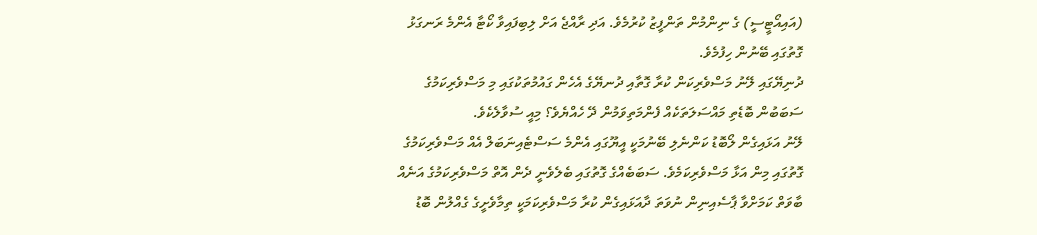(އައިއޯޓީސީ) ގެ ނިންމުން ތަންފީޒު ކުރުމެވެ. އަދި ރާއްޖެ އަށް ލިބިފައިވާ ކޯޓާ އެންމެ ރަނގަޅު ގޮތުގައި ބޭނުން ހިފުމެވެ.
ދުނިޔޭގައި ލޭނު މަސްވެރިކަން ކުރާ ގޮތާއި ދުނޔޭގެ އެހެން ގައުމުތަކުގައި މި މަސްވެރިކަމުގެ ސަބަބުން ބޮޑެތި މައްސަލަތަކެއް ފެންމަތިވަމުން ދޭ ހެއްޔެވެ؟ މިއީ ސުވާލެކެވެ.
ލޭނު އަޅައިގެން ލޯބޮޑު ކަންނެލި ބޭނުމަކީ އީޔޫގައި އެންމެ ސަސްޓެއިނަބަލް އެއް މަސްވެރިކަމުގެ ގޮތުގައި މިން އަޅާ މަސްވެރިކަމެވެ. ސަބަބެއްގެ ގޮތުގައި ބެލެވެނީ ދެން އޮތް މަސްވެރިކަމުގެ އަނެއް ބާވަތް ކަމަށްވާ ޕާސެއިނިން ނުވަތަ ދާއަޅައިގެން ކުރާ މަސްވެރިކަމަކީ ތިމާވެށީގެ ގެއްލުން ބޮޑު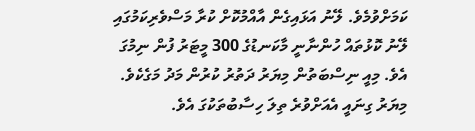ކަމަށްވުމެވެ. ލޭނު އަޅައިގެން އާއްމުކޮށް ކުރާ މަސްވެރިކަމުގައި ލޭނު ކޮޅުތައް ހުންނާނީ މާކަނޑުގެ 300 މީޓަރު ފުން ނިމުގަ އެވެ. މިއީ ނިސްބަތުން މިޔަރު ދަތުރު ކުރުން މަދު މަގެކެވެ. މިޔަރު ގިނައީ އެއަށްވުރެ ތިލަ ހިސާބުތަކުގަ އެވެ.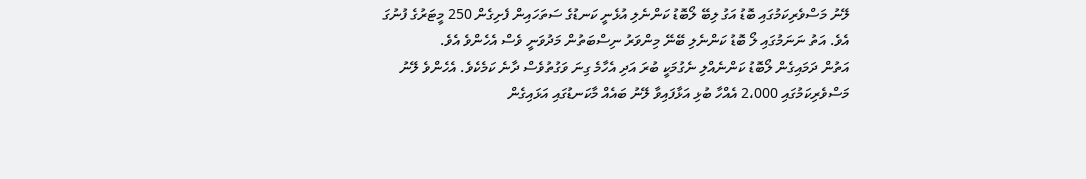ލޭނު މަސްވެރިކަމުގައި ބޮޑު އަގު ލިބޭ ލޯބޮޑު ކަންނެލި އުޅެނީ ކަނޑުގެ ސަތަހައިން ފެށިގެން 250 މީޓަރުގެ ފުނުގަ އެވެ. އަތު ނަނަމުގައި ލޯ ބޮޑު ކަންނެލި ބޭނޭ މިންވަރު ނިސްބަތުން މަދުވަނީ ވެސް އެހެންވެ އެވެ.
އަތުން ދަމައިގެން ލޯބޮޑު ކަންނެއްލި ނެގުމަކީ ބުރަ އަދި އެހާމެ ގިނަ ވަގުތުވެސް ދާނެ ކަމެކެވެ. އެހެންވެ ލޭނު މަސްވެރިކަމުގައި 2،000 އެއްހާ ބުޅި އަޅާފައިވާ ލޭނު ބައެއް މާކަނޑުގައި އަޅައިގެން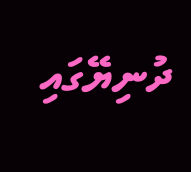ދުނިޔޭގައި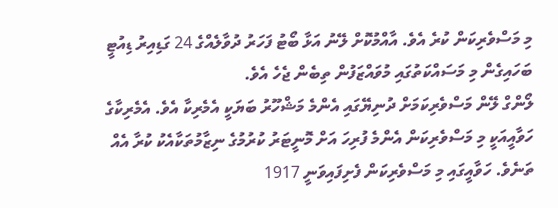މި މަސްވެރިކަން ކުރެ އެވެ. އާއްމުކޮށް ލޭނު އަޅާ ބޯޓު ފަހަރު ދުވާލެއްގެ 24 ގަޑިއިރު ޑިއުޓީ ބަހައިގެން މި މަސައްކަތުގައި މުވައްޒަފުން ތިބެން ޖެހެ އެވެ.
ލޯންގް ލޭން މަސްވެރިކަމަށް ދުނިޔޭގައި އެންމެ މަޝްހޫރު ބަޔަކީ އެމެރިކާ އެވެ. އެމެރިކާގެ ހަވާއީއަކީ މި މަސްވެރިކަން އެންމެ ފުރިހަ އަށް މޮނީޓަރު ކުރުމުގެ ނިޒާމުތަކާއެކު ކުރާ އެއް ތަނެވެ. ހަވާއީގައި މި މަސްވެރިކަން ފެށިފައިވަނީ 1917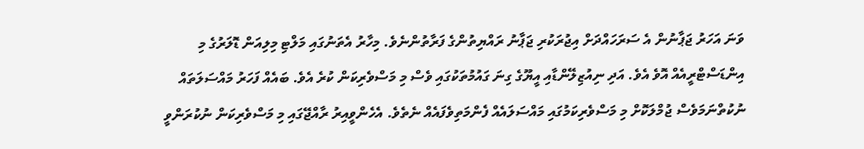ވަނަ އަހަރު ޖަޕާނުން އެ ސަރަހައްދަށް އިޖުރަކުރި ޖަޕާނު ރައްޔިތުންގެ ފަރާތުންނެވެ. މިހާރު އެތަނުގައި މަލްޓި މިލިއަން ޑޮލަރުގެ މި އިންޑަސްޓްރީއެއް އޮވެ އެވެ. އަދި ނިއުޒިލޭންޑާއި އީޔޫގެ ގިނަ ގައުމުތަކުގައި ވެސް މި މަސްވެރިކަން ކުރެ އެވެ. ބައެއް ފަހަރު މައްސަލަތައް ނުކުތްނަމަވެސް ޖުމްލަކޮށް މި މަސްވެރިކަމުގައި މައްސަލައެއް ފެންމަތިވެފައެއް ނެތެވެ. އެހެންވީއިރު ރާއްޖޭގައި މި މަސްވެރިކަން ނުކުރަންވީ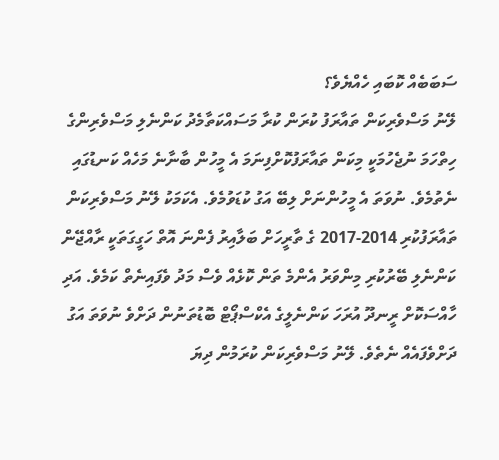ސަބަބެއް ކޮބައި ހެއްޔެވެ؟
ލޭނު މަސްވެރިކަން ތައާރަފު ކުރަން ކުރާ މަސައްކަތާމެދު ކަންނެލި މަސްވެރިންގެ ހިތްހަމަ ނުޖެހުމަކީ މިކަން ތައާރަފުކޮށްފިނަމަ އެ މީހުން ބާނާނެ މަހެއް ކަނޑުގައި ނެތުމެވެ. ނުވަތަ އެ މީހުންނަށް ލިބޭ އަގު ކުޑަވުމެވެ. އެކަމަކު ލޭނު މަސްވެރިކަން ތައާރަފުކުރި 2014-2017 ގެ ތާރީހަށް ބަލާއިރު ފެންނަ އޮތް ހަގީގަތަކީ ރާއްޖޭން ކަންނެލި ބޭރުކުރި މިންވަރު އެންމެ ތަން ކޮޅެއް ވެސް މަދު ވެފައިނެތް ކަމެވެ. އަދި ހާއްސަކޮށް ރީނދޫ އުރަހަ ކަންނެލީގެ އެކްސްޕޯޓް ބޮޑުތަނުން ދަށްވެ ނުވަތަ އަގު ދަށްވެފައެއް ނެތެވެ. ލޭނު މަސްވެރިކަން ކުރަމުން ދިޔަ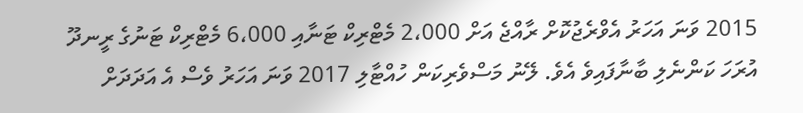2015 ވަނަ އަހަރު އެވްރެޖުކޮށް ރާއްޖެ އަށް 2،000 މެޓްރިކް ޓަނާއި 6،000 މެޓްރިކް ޓަނުގެ ރީނދޫ އުރަހަ ކަންނެލި ބާނާފައިވެ އެވެ. ލޭނު މަސްވެރިކަން ހުއްޓާލި 2017 ވަނަ އަހަރު ވެސް އެ އަދަދަށް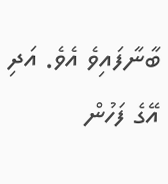ބާނާފައިވެ އެވެ. އަދި އޭގެ ފަހުން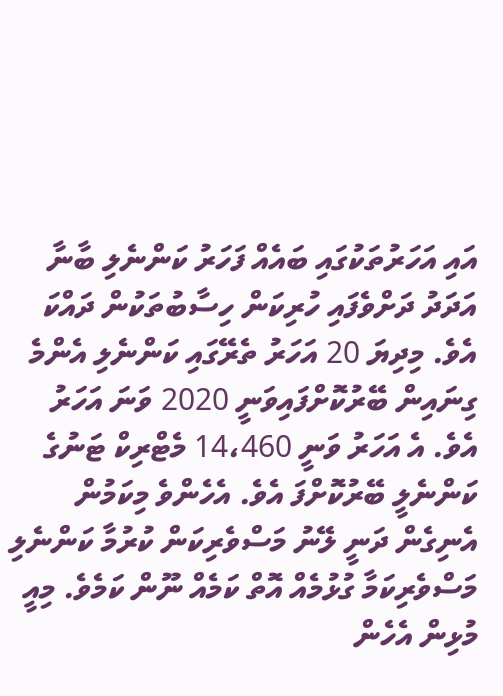އައި އަހަރުތަކުގައި ބައެއް ފަހަރު ކަންނެލި ބާނާ އަދަދު ދަށްވެފައި ހުރިކަން ހިސާބުތަކުން ދައްކަ އެވެ. މިދިޔަ 20 އަހަރު ތެރޭގައި ކަންނެލި އެންމެ ގިނައިން ބޭރުކޮށްފައިވަނީ 2020 ވަނަ އަހަރު އެވެ. އެ އަހަރު ވަނީ 14،460 މެޓްރިކް ޓަނުގެ ކަންނެލީ ބޭރުކޮށްފަ އެވެ. އެހެންވެ މިކަމުން އެނިގެން ދަނީ ލޭނު މަސްވެރިކަން ކުރުމާ ކަންނެލި މަސްވެރިކަމާ ގުޅުމެއް އޮތް ކަމެއް ނޫން ކަމެވެ. މިއީ މުޅިން އެހެން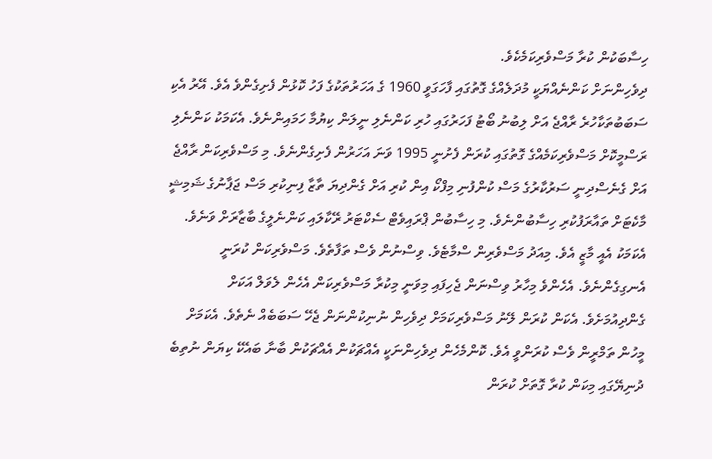ހިސާބަކުން ކުރާ މަސްވެރިކަމެކެވެ.
ދިވެހިންނަށް ކަންނެއްޔަކީ މުދަލެއްގެ ގޮތުގައި ފާހަގަވީ 1960 ގެ އަހަރުތަކުގެ ފަހު ކޮޅުން ފެށިގެންވެ އެވެ. އޭރު އެކި ސަބަބުތަކާހުރެ ރާއްޖެ އަށް ލިބުނު ބޯޓު ފަހަރުގައި ހުރި ކަންނެލި ނީލަން ކިޔުމާ ހަމައިންނެވެ. އެކަމަކު ކަންނެލި ރަސްމީކޮށް މަސްވެރިކަމެއްގެ ގޮތުގައި ކުރަން ފެށުނީ 1995 ވަނަ އަހަރުން ފެށިގެންނެވެ. މި މަސްވެރިކަން ރާއްޖެ އަށް ގެނެސްދިނީ ސަރުކާރުގެ މަސް ކުންފުނި މިފްކޯ އިން ކުރި އަށް ގެންދިޔަ ތާޒާ ފިނިކުރި މަސް ޖަޕާނުގެ ޝަމިޝީ މާކެޓަށް ތައާރަފުކުރި ހިސާބުންނެވެ. މި ހިސާބުން ޕްރައިވެޓް ސެކްޓަރު ރޭކާލައި ކަންނެލީގެ ބާޒާރަށް ވަނެވެ.
އެކަމަކު އެއީ މާޒީ އެވެ. މިއަދު މަސްވެރިން ސްމާޓެވެ. ވިސްނުން ވެސް ތަފާތެވެ. މަސްވެރިކަން ކުރަނީ އެނގިގެންނެވެ. އެހެންވެ މިހާރު ވިސްނަން ޖެހިފައި މިވަނީ މިކުރާ މަސްވެރިކަން އެހެން ލެވަލް އަކަށް ގެންދިއުމަށެވެ. އެކަން ކުރަން ލޭނު މަސްވެރިކަމަށް ދިވެހިން ނުނިކުންނަން ޖެހޭ ސަބަބެއް ނެތެވެ. އެކަމަށް މީހުން ތަމްރީން ވެސް ކުރަންވީ އެވެ. ކޮންމެހެން ދިވެހިންނަކީ އެއްޗަކުން އެއްޗަކުން ބާނާ ބައެކޭ ކިޔަން ނުތިބެ ދުނިޔޭގައި މިކަން ކުރާ ގޮތަށް ކުރަން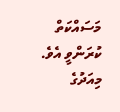މަސައްކަތް ކުރަންވީ އެވެ. މިއަދުގެ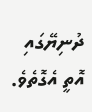ދުނިޔޭގައި އޮތީ އެގޮތެވެ.